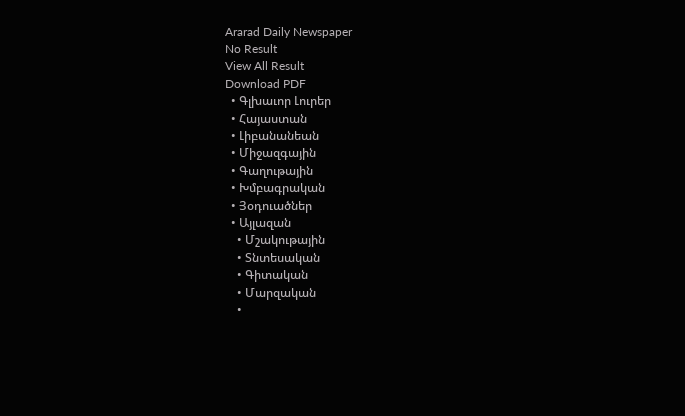Ararad Daily Newspaper
No Result
View All Result
Download PDF
  • Գլխաւոր Լուրեր
  • Հայաստան
  • Լիբանանեան
  • Միջազգային
  • Գաղութային
  • Խմբագրական
  • Յօդուածներ
  • Այլազան
    • Մշակութային
    • Տնտեսական
    • Գիտական
    • Մարզական
    •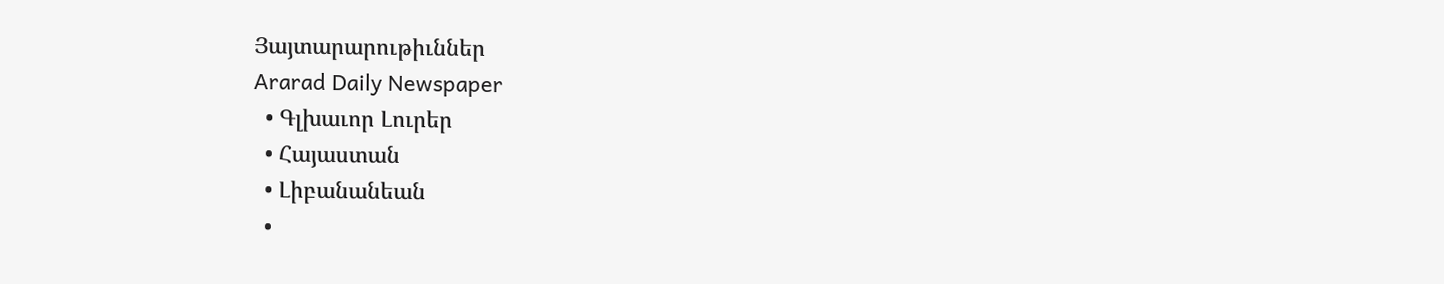Յայտարարութիւններ
Ararad Daily Newspaper
  • Գլխաւոր Լուրեր
  • Հայաստան
  • Լիբանանեան
  •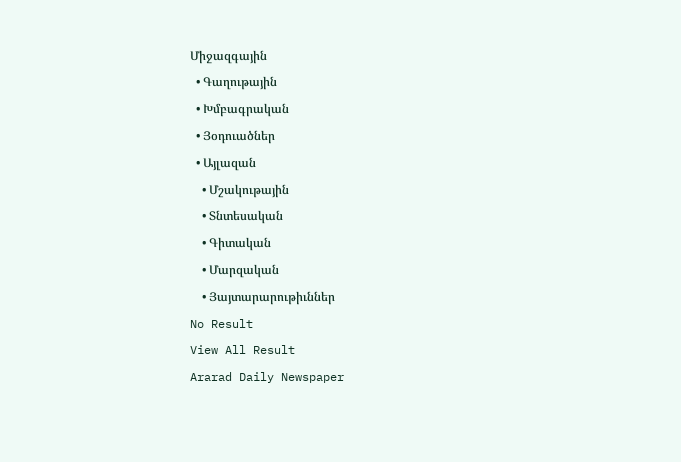Միջազգային
  • Գաղութային
  • Խմբագրական
  • Յօդուածներ
  • Այլազան
    • Մշակութային
    • Տնտեսական
    • Գիտական
    • Մարզական
    • Յայտարարութիւններ
No Result
View All Result
Ararad Daily Newspaper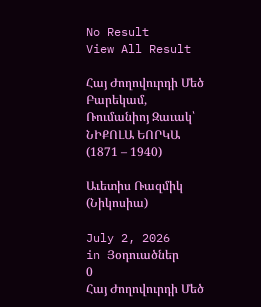No Result
View All Result

Հայ Ժողովուրդի Մեծ Բարեկամ, Ռումանիոյ Զաւակ՝ ՆԻՔՈԼԱ ԵՈՐԿԱ (1871 – 1940)

Աւետիս Ռազմիկ (Նիկոսիա)

July 2, 2026
in Յօդուածներ
0
Հայ Ժողովուրդի Մեծ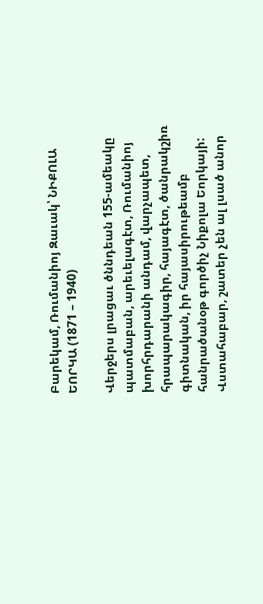Բարեկամ, Ռումանիոյ Զաւակ՝ ՆԻՔՈԼԱ  ԵՈՐԿԱ (1871 – 1940)

Վերջերս լրացաւ ծննդեան 155-ամեակը պատմաբան, արեւելագէտ, Ռումանիոյ խորհրդարանի անդամ, վարչապետ, հրապարակագիր, հայագէտ, ծանրակշիռ գիտնական, իր հայասիրութեամբ հանրածանօթ գործիչ Նիքոլա Եորկայի: Վստահաբար, շատեր չեն ալ լսած անոր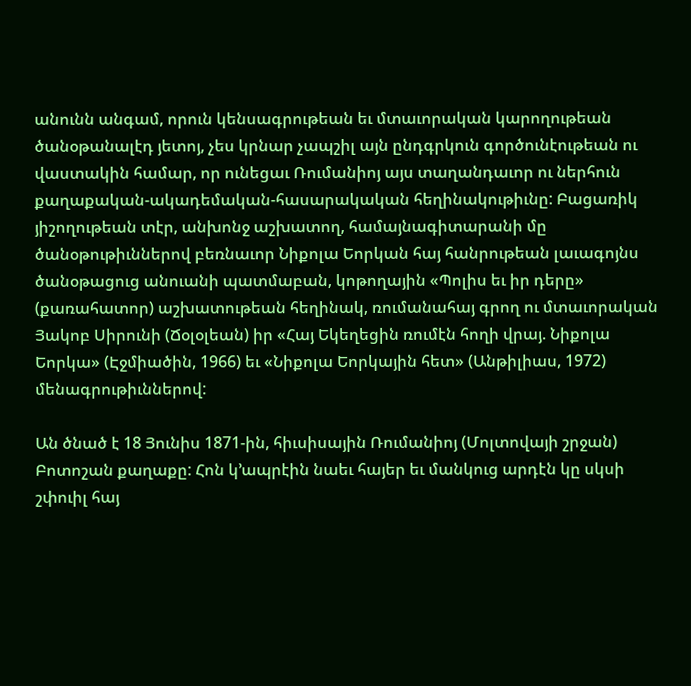անունն անգամ, որուն կենսագրութեան եւ մտաւորական կարողութեան ծանօթանալէդ յետոյ, չես կրնար չապշիլ այն ընդգրկուն գործունէութեան ու վաստակին համար, որ ունեցաւ Ռումանիոյ այս տաղանդաւոր ու ներհուն քաղաքական-ակադեմական-հասարակական հեղինակութիւնը: Բացառիկ յիշողութեան տէր, անխոնջ աշխատող, համայնագիտարանի մը ծանօթութիւններով բեռնաւոր Նիքոլա Եորկան հայ հանրութեան լաւագոյնս ծանօթացուց անուանի պատմաբան, կոթողային «Պոլիս եւ իր դերը» (քառահատոր) աշխատութեան հեղինակ, ռումանահայ գրող ու մտաւորական Յակոբ Սիրունի (Ճօլօլեան) իր «Հայ Եկեղեցին ռումէն հողի վրայ. Նիքոլա Եորկա» (Էջմիածին, 1966) եւ «Նիքոլա Եորկային հետ» (Անթիլիաս, 1972) մենագրութիւններով:

Ան ծնած է 18 Յունիս 1871-ին, հիւսիսային Ռումանիոյ (Մոլտովայի շրջան) Բոտոշան քաղաքը: Հոն կ’ապրէին նաեւ հայեր եւ մանկուց արդէն կը սկսի շփուիլ հայ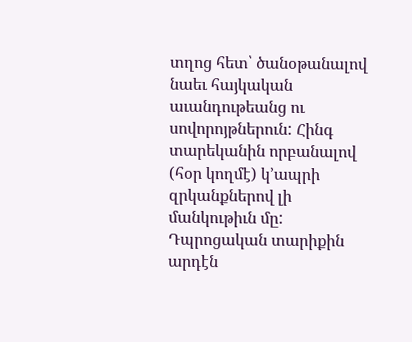տղոց հետ՝ ծանօթանալով նաեւ հայկական աւանդութեանց ու սովորոյթներուն: Հինգ տարեկանին որբանալով (հօր կողմէ) կ’ապրի զրկանքներով լի մանկութիւն մը: Դպրոցական տարիքին արդէն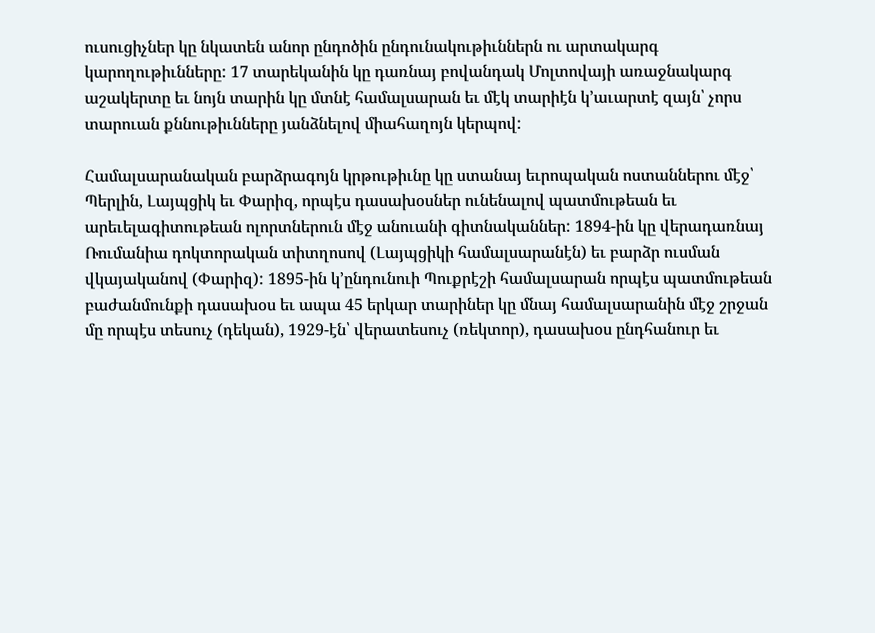ուսուցիչներ կը նկատեն անոր ընդոծին ընդունակութիւններն ու արտակարգ կարողութիւնները: 17 տարեկանին կը դառնայ բովանդակ Մոլտովայի առաջնակարգ աշակերտը եւ նոյն տարին կը մտնէ համալսարան եւ մէկ տարիէն կ’աւարտէ զայն՝ չորս տարուան քննութիւնները յանձնելով միահաղոյն կերպով:

Համալսարանական բարձրագոյն կրթութիւնը կը ստանայ եւրոպական ոստաններու մէջ՝ Պերլին, Լայպցիկ եւ Փարիզ, որպէս դասախօսներ ունենալով պատմութեան եւ արեւելագիտութեան ոլորտներուն մէջ անուանի գիտնականներ: 1894-ին կը վերադառնայ Ռումանիա դոկտորական տիտղոսով (Լայպցիկի համալսարանէն) եւ բարձր ուսման վկայականով (Փարիզ): 1895-ին կ’ընդունուի Պուքրէշի համալսարան որպէս պատմութեան բաժանմունքի դասախօս եւ ապա 45 երկար տարիներ կը մնայ համալսարանին մէջ շրջան մը որպէս տեսուչ (դեկան), 1929-էն՝ վերատեսուչ (ռեկտոր), դասախօս ընդհանուր եւ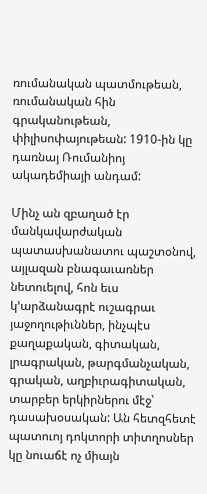ռումանական պատմութեան, ռումանական հին գրականութեան, փիլիսոփայութեան: 1910-ին կը դառնայ Ռումանիոյ ակադեմիայի անդամ:

Մինչ ան զբաղած էր մանկավարժական պատասխանատու պաշտօնով, այլազան բնագաւառներ նետուելով, հոն եւս կ’արձանագրէ ուշագրաւ յաջողութիւններ, ինչպէս քաղաքական, գիտական, լրագրական, թարգմանչական, գրական, աղբիւրագիտական, տարբեր երկիրներու մէջ՝ դասախօսական: Ան հետզհետէ պատուոյ դոկտորի տիտղոսներ կը նուաճէ ոչ միայն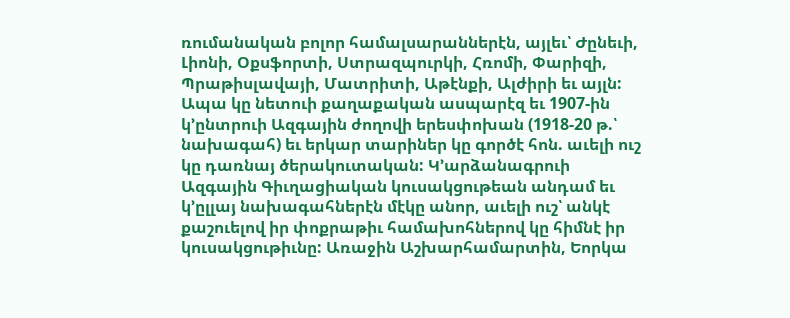ռումանական բոլոր համալսարաններէն, այլեւ՝ Ժընեւի, Լիոնի, Օքսֆորտի, Ստրազպուրկի, Հռոմի, Փարիզի, Պրաթիսլավայի, Մատրիտի, Աթէնքի, Ալժիրի եւ այլն: Ապա կը նետուի քաղաքական ասպարէզ եւ 1907-ին կ’ընտրուի Ազգային ժողովի երեսփոխան (1918-20 թ.՝ նախագահ) եւ երկար տարիներ կը գործէ հոն. աւելի ուշ կը դառնայ ծերակուտական: Կ’արձանագրուի Ազգային Գիւղացիական կուսակցութեան անդամ եւ կ’ըլլայ նախագահներէն մէկը անոր, աւելի ուշ՝ անկէ քաշուելով իր փոքրաթիւ համախոհներով կը հիմնէ իր կուսակցութիւնը: Առաջին Աշխարհամարտին, Եորկա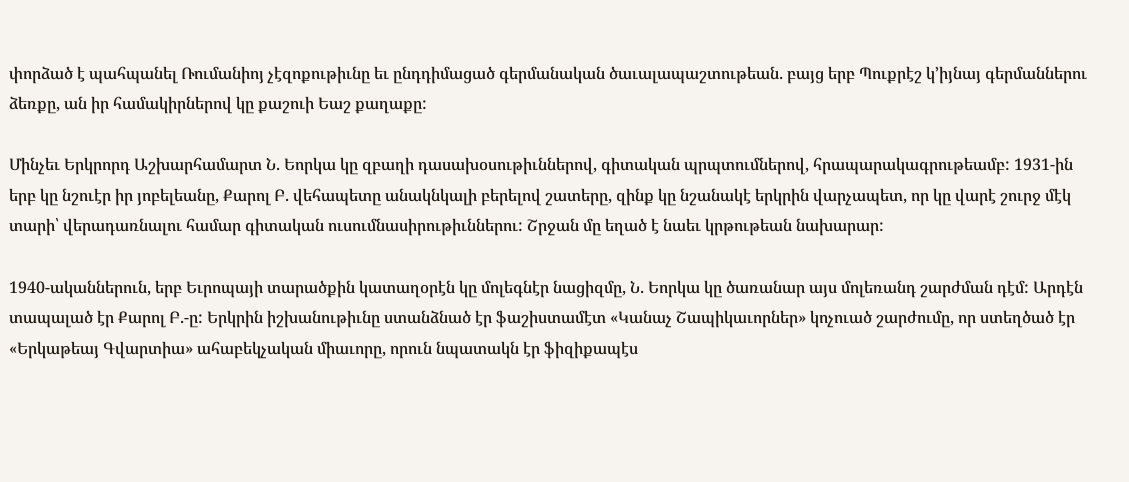փորձած է պահպանել Ռումանիոյ չէզոքութիւնը եւ ընդդիմացած գերմանական ծաւալապաշտութեան. բայց երբ Պուքրէշ կ’իյնայ գերմաններու ձեռքը, ան իր համակիրներով կը քաշուի Եաշ քաղաքը:

Մինչեւ Երկրորդ Աշխարհամարտ Ն. Եորկա կը զբաղի դասախօսութիւններով, գիտական պրպտումներով, հրապարակագրութեամբ: 1931-ին երբ կը նշուէր իր յոբելեանը, Քարոլ Բ. վեհապետը անակնկալի բերելով շատերը, զինք կը նշանակէ երկրին վարչապետ, որ կը վարէ շուրջ մէկ տարի՝ վերադառնալու համար գիտական ուսումնասիրութիւններու: Շրջան մը եղած է նաեւ կրթութեան նախարար:

1940-ականներուն, երբ Եւրոպայի տարածքին կատաղօրէն կը մոլեգնէր նացիզմը, Ն. Եորկա կը ծառանար այս մոլեռանդ շարժման դէմ: Արդէն տապալած էր Քարոլ Բ.-ը: Երկրին իշխանութիւնը ստանձնած էր ֆաշիստամէտ «Կանաչ Շապիկաւորներ» կոչուած շարժումը, որ ստեղծած էր «Երկաթեայ Գվարտիա» ահաբեկչական միաւորը, որուն նպատակն էր ֆիզիքապէս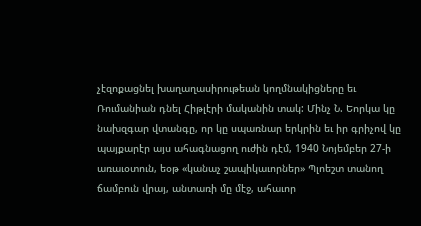չէզոքացնել խաղաղասիրութեան կողմնակիցները եւ Ռումանիան դնել Հիթլէրի մականին տակ: Մինչ Ն. Եորկա կը նախզգար վտանգը, որ կը սպառնար երկրին եւ իր գրիչով կը պայքարէր այս ահագնացող ուժին դէմ, 1940 Նոյեմբեր 27-ի առաւօտուն, եօթ «կանաչ շապիկաւորներ» Պլոեշտ տանող ճամբուն վրայ, անտառի մը մէջ, ահաւոր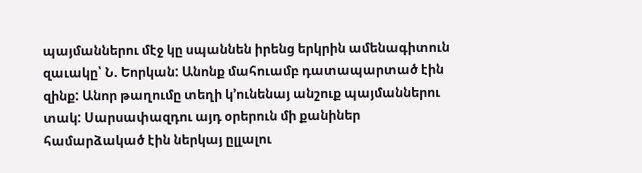պայմաններու մէջ կը սպաննեն իրենց երկրին ամենագիտուն զաւակը՝ Ն. Եորկան: Անոնք մահուամբ դատապարտած էին զինք: Անոր թաղումը տեղի կ’ունենայ անշուք պայմաններու տակ: Սարսափազդու այդ օրերուն մի քանիներ համարձակած էին ներկայ ըլլալու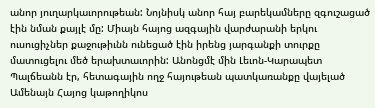անոր յուղարկաւորութեան: Նոյնիսկ անոր հայ բարեկամները զգուշացած էին նման քայլէ մը: Միայն հայոց ազգային վարժարանի երկու ուսուցիչներ քաջութիւնն ունեցած էին իրենց յարգանքի տուրքը մատուցելու մեծ երախտաւորին: Անոնցմէ մին Լեւոն-Կարապետ Պալճեանն էր, հետագային ողջ հայութեան պատկառանքը վայելած Ամենայն Հայոց կաթողիկոս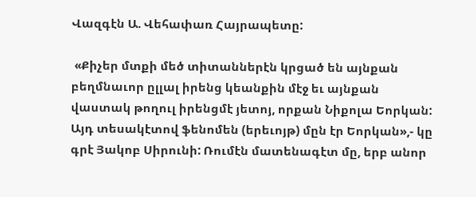Վազգէն Ա. Վեհափառ Հայրապետը:

 «Քիչեր մտքի մեծ տիտաններէն կրցած են այնքան բեղմնաւոր ըլլալ իրենց կեանքին մէջ եւ այնքան վաստակ թողուլ իրենցմէ յետոյ, որքան Նիքոլա Եորկան: Այդ տեսակէտով ֆենոմեն (երեւոյթ) մըն էր Եորկան»,- կը գրէ Յակոբ Սիրունի: Ռումէն մատենագէտ մը, երբ անոր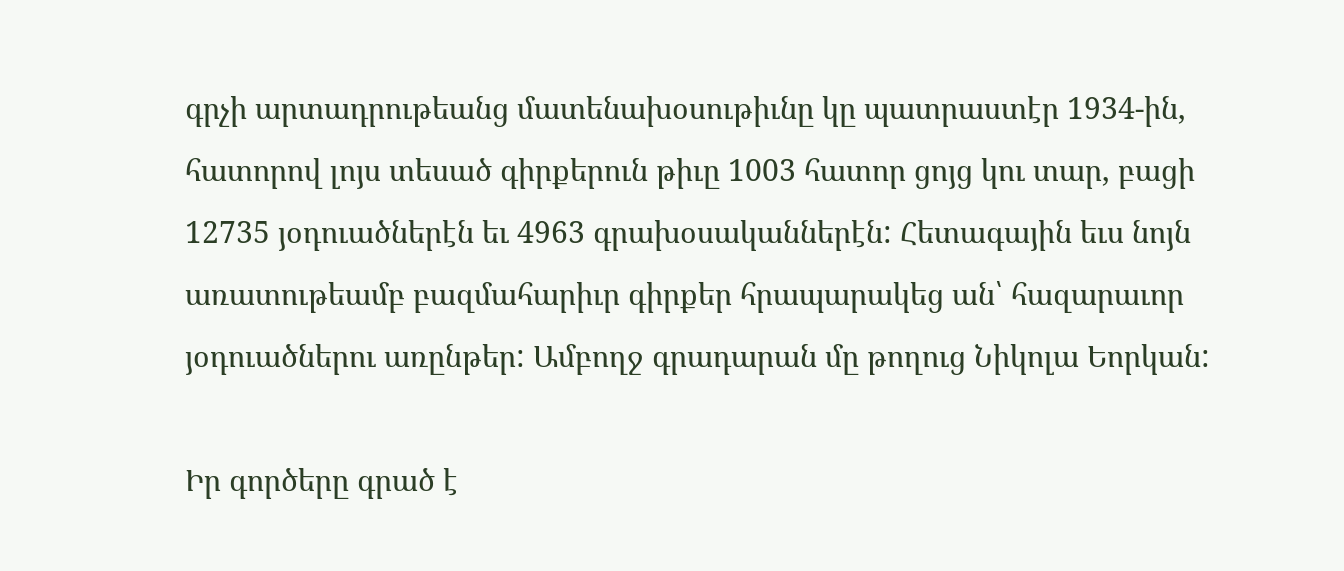գրչի արտադրութեանց մատենախօսութիւնը կը պատրաստէր 1934-ին, հատորով լոյս տեսած գիրքերուն թիւը 1003 հատոր ցոյց կու տար, բացի 12735 յօդուածներէն եւ 4963 գրախօսականներէն: Հետագային եւս նոյն առատութեամբ բազմահարիւր գիրքեր հրապարակեց ան՝ հազարաւոր յօդուածներու առընթեր: Ամբողջ գրադարան մը թողուց Նիկոլա Եորկան:

Իր գործերը գրած է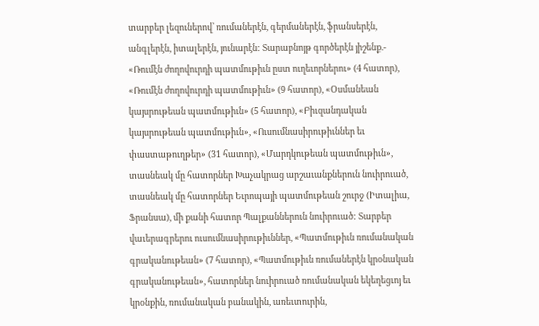տարբեր լեզուներով՝ ռումաներէն, գերմաներէն, ֆրանսերէն, անգլերէն, իտալերէն, յունարէն: Տարաբնոյթ գործերէն յիշենք.- «Ռումէն ժողովուրդի պատմութիւն ըստ ուղեւորներու» (4 հատոր), «Ռումէն ժողովուրդի պատմութիւն» (9 հատոր), «Օսմանեան կայսրութեան պատմութիւն» (5 հատոր), «Բիւզանդական կայսրութեան պատմութիւն», «Ուսումնասիրութիւններ եւ փաստաթուղթեր» (31 հատոր), «Մարդկութեան պատմութիւն», տասնեակ մը հատորներ Խաչակրաց արշաւանքներուն նուիրուած, տասնեակ մը հատորներ Եւրոպայի պատմութեան շուրջ (Իտալիա, Ֆրանսա), մի քանի հատոր Պալքաններուն նուիրուած: Տարբեր վաւերագրերու ուսումնասիրութիւններ, «Պատմութիւն ռումանական գրականութեան» (7 հատոր), «Պատմութիւն ռումաներէն կրօնական գրականութեան», հատորներ նուիրուած ռումանական եկեղեցւոյ եւ կրօնքին, ռումանական բանակին, առեւտուրին,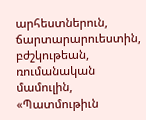արհեստներուն, ճարտարարուեստին, բժշկութեան, ռումանական մամուլին, «Պատմութիւն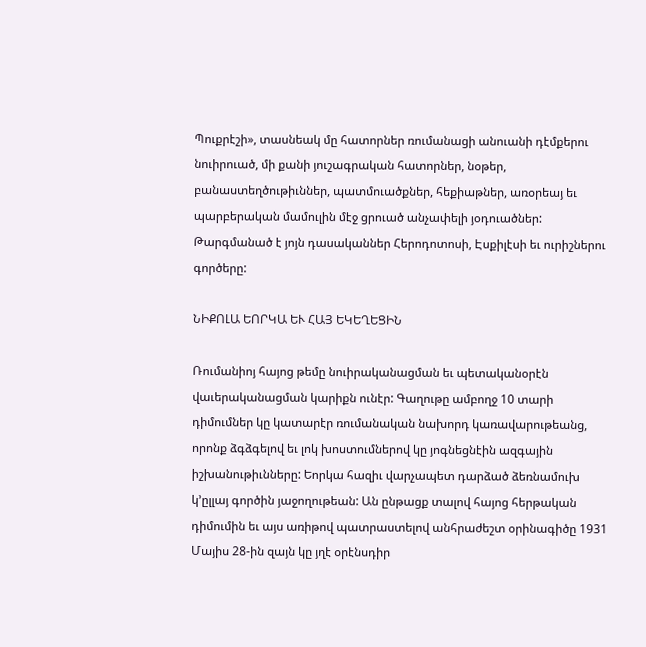Պուքրէշի», տասնեակ մը հատորներ ռումանացի անուանի դէմքերու նուիրուած, մի քանի յուշագրական հատորներ, նօթեր, բանաստեղծութիւններ, պատմուածքներ, հեքիաթներ, առօրեայ եւ պարբերական մամուլին մէջ ցրուած անչափելի յօդուածներ: Թարգմանած է յոյն դասականներ Հերոդոտոսի, Էսքիլէսի եւ ուրիշներու գործերը:

ՆԻՔՈԼԱ ԵՈՐԿԱ ԵՒ ՀԱՅ ԵԿԵՂԵՑԻՆ

Ռումանիոյ հայոց թեմը նուիրականացման եւ պետականօրէն վաւերականացման կարիքն ունէր: Գաղութը ամբողջ 10 տարի դիմումներ կը կատարէր ռումանական նախորդ կառավարութեանց, որոնք ձգձգելով եւ լոկ խոստումներով կը յոգնեցնէին ազգային իշխանութիւնները: Եորկա հազիւ վարչապետ դարձած ձեռնամուխ կ’ըլլայ գործին յաջողութեան: Ան ընթացք տալով հայոց հերթական դիմումին եւ այս առիթով պատրաստելով անհրաժեշտ օրինագիծը 1931 Մայիս 28-ին զայն կը յղէ օրէնսդիր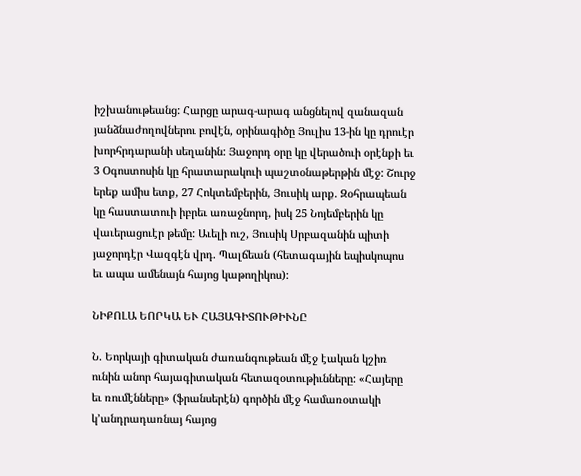իշխանութեանց: Հարցը արագ-արագ անցնելով զանազան յանձնաժողովներու բովէն, օրինագիծը Յուլիս 13-ին կը դրուէր խորհրդարանի սեղանին: Յաջորդ օրը կը վերածուի օրէնքի եւ 3 Օգոստոսին կը հրատարակուի պաշտօնաթերթին մէջ: Շուրջ երեք ամիս ետք, 27 Հոկտեմբերին, Յուսիկ արք. Զօհրապեան կը հաստատուի իբրեւ առաջնորդ, իսկ 25 Նոյեմբերին կը վաւերացուէր թեմը: Աւելի ուշ, Յուսիկ Սրբազանին պիտի յաջորդէր Վազգէն վրդ. Պալճեան (հետագային եպիսկոպոս եւ ապա ամենայն հայոց կաթողիկոս):

ՆԻՔՈԼԱ ԵՈՐԿԱ ԵՒ ՀԱՅԱԳԻՏՈՒԹԻՒՆԸ

Ն. Եորկայի գիտական ժառանգութեան մէջ էական կշիռ ունին անոր հայագիտական հետազօտութիւնները: «Հայերը եւ ռումէնները» (ֆրանսերէն) գործին մէջ համառօտակի կ’անդրադառնայ հայոց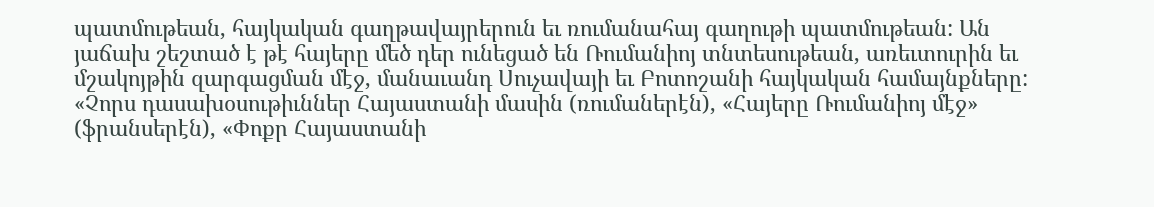պատմութեան, հայկական գաղթավայրերուն եւ ռումանահայ գաղութի պատմութեան: Ան յաճախ շեշտած է թէ հայերը մեծ դեր ունեցած են Ռումանիոյ տնտեսութեան, առեւտուրին եւ մշակոյթին զարգացման մէջ, մանաւանդ Սուչավայի եւ Բոտոշանի հայկական համայնքները: «Չորս դասախօսութիւններ Հայաստանի մասին (ռումաներէն), «Հայերը Ռումանիոյ մէջ» (ֆրանսերէն), «Փոքր Հայաստանի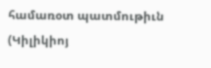համառօտ պատմութիւն (Կիլիկիոյ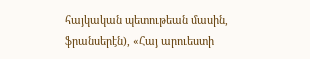հայկական պետութեան մասին, ֆրանսերէն), «Հայ արուեստի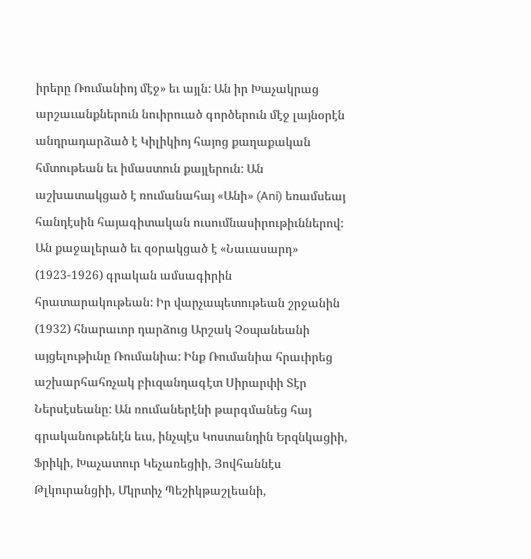իրերը Ռումանիոյ մէջ» եւ այլն: Ան իր Խաչակրաց արշաւանքներուն նուիրուած գործերուն մէջ լայնօրէն անդրադարձած է Կիլիկիոյ հայոց քաղաքական հմտութեան եւ իմաստուն քայլերուն: Ան աշխատակցած է ռումանահայ «Անի» (Ani) եռամսեայ հանդէսին հայագիտական ուսումնասիրութիւններով: Ան քաջալերած եւ զօրակցած է «Նաւասարդ» (1923-1926) գրական ամսագիրին հրատարակութեան: Իր վարչապետութեան շրջանին (1932) հնարաւոր դարձուց Արշակ Չօպանեանի այցելութիւնը Ռումանիա: Ինք Ռումանիա հրաւիրեց աշխարհահռչակ բիւզանդագէտ Սիրարփի Տէր Ներսէսեանը: Ան ռումաներէնի թարգմանեց հայ գրականութենէն եւս, ինչպէս Կոստանդին Երզնկացիի, Ֆրիկի, Խաչատուր Կեչառեցիի, Յովհաննէս Թլկուրանցիի, Մկրտիչ Պեշիկթաշլեանի,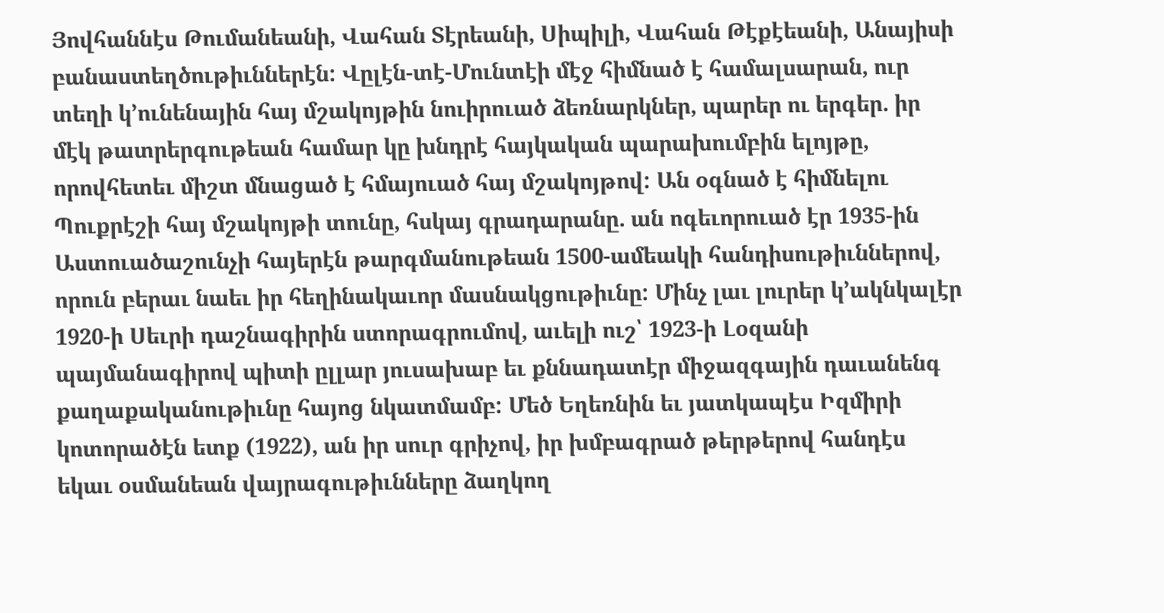Յովհաննէս Թումանեանի, Վահան Տէրեանի, Սիպիլի, Վահան Թէքէեանի, Անայիսի բանաստեղծութիւններէն: Վըլէն-տէ-Մունտէի մէջ հիմնած է համալսարան, ուր տեղի կ’ունենային հայ մշակոյթին նուիրուած ձեռնարկներ, պարեր ու երգեր. իր մէկ թատրերգութեան համար կը խնդրէ հայկական պարախումբին ելոյթը, որովհետեւ միշտ մնացած է հմայուած հայ մշակոյթով: Ան օգնած է հիմնելու Պուքրէշի հայ մշակոյթի տունը, հսկայ գրադարանը. ան ոգեւորուած էր 1935-ին Աստուածաշունչի հայերէն թարգմանութեան 1500-ամեակի հանդիսութիւններով, որուն բերաւ նաեւ իր հեղինակաւոր մասնակցութիւնը: Մինչ լաւ լուրեր կ’ակնկալէր 1920-ի Սեւրի դաշնագիրին ստորագրումով, աւելի ուշ՝ 1923-ի Լօզանի պայմանագիրով պիտի ըլլար յուսախաբ եւ քննադատէր միջազգային դաւանենգ քաղաքականութիւնը հայոց նկատմամբ: Մեծ Եղեռնին եւ յատկապէս Իզմիրի կոտորածէն ետք (1922), ան իր սուր գրիչով, իր խմբագրած թերթերով հանդէս եկաւ օսմանեան վայրագութիւնները ձաղկող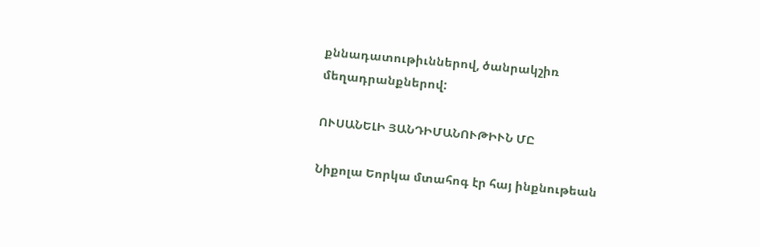քննադատութիւններով, ծանրակշիռ մեղադրանքներով:

ՈՒՍԱՆԵԼԻ ՅԱՆԴԻՄԱՆՈՒԹԻՒՆ ՄԸ

Նիքոլա Եորկա մտահոգ էր հայ ինքնութեան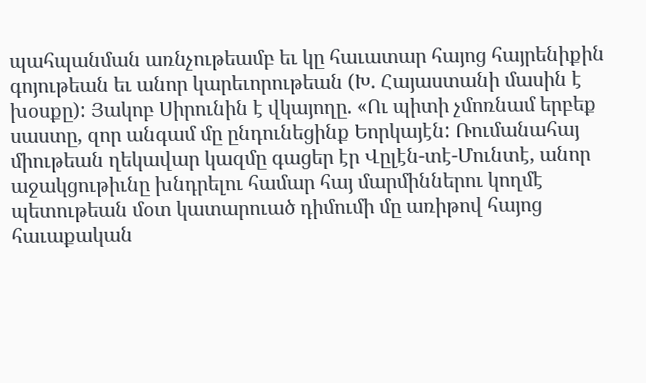պահպանման առնչութեամբ եւ կը հաւատար հայոց հայրենիքին գոյութեան եւ անոր կարեւորութեան (Խ. Հայաստանի մասին է խօսքը): Յակոբ Սիրունին է վկայողը. «Ու պիտի չմոռնամ երբեք սաստը, զոր անգամ մը ընդունեցինք Եորկայէն: Ռումանահայ միութեան ղեկավար կազմը գացեր էր Վըլէն-տէ-Մունտէ, անոր աջակցութիւնը խնդրելու համար հայ մարմիններու կողմէ պետութեան մօտ կատարուած դիմումի մը առիթով հայոց հաւաքական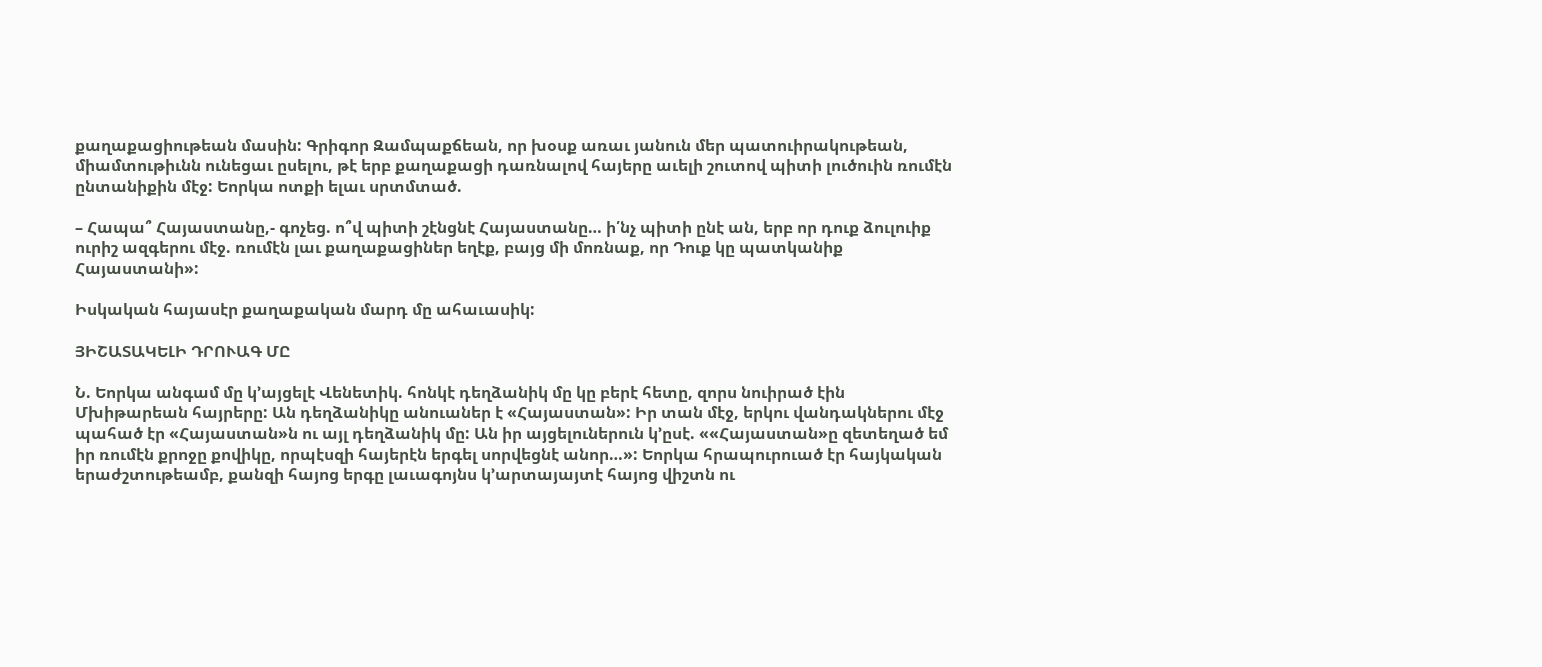քաղաքացիութեան մասին: Գրիգոր Զամպաքճեան, որ խօսք առաւ յանուն մեր պատուիրակութեան, միամտութիւնն ունեցաւ ըսելու, թէ երբ քաղաքացի դառնալով հայերը աւելի շուտով պիտի լուծուին ռումէն ընտանիքին մէջ: Եորկա ոտքի ելաւ սրտմտած.

– Հապա՞ Հայաստանը,- գոչեց. ո՞վ պիտի շէնցնէ Հայաստանը… ի՛նչ պիտի ընէ ան, երբ որ դուք ձուլուիք ուրիշ ազգերու մէջ. ռումէն լաւ քաղաքացիներ եղէք, բայց մի մոռնաք, որ Դուք կը պատկանիք Հայաստանի»:

Իսկական հայասէր քաղաքական մարդ մը ահաւասիկ:

ՅԻՇԱՏԱԿԵԼԻ ԴՐՈՒԱԳ ՄԸ

Ն. Եորկա անգամ մը կ’այցելէ Վենետիկ. հոնկէ դեղձանիկ մը կը բերէ հետը, զորս նուիրած էին Մխիթարեան հայրերը: Ան դեղձանիկը անուաներ է «Հայաստան»: Իր տան մէջ, երկու վանդակներու մէջ պահած էր «Հայաստան»ն ու այլ դեղձանիկ մը: Ան իր այցելուներուն կ’ըսէ. ««Հայաստան»ը զետեղած եմ իր ռումէն քրոջը քովիկը, որպէսզի հայերէն երգել սորվեցնէ անոր…»: Եորկա հրապուրուած էր հայկական երաժշտութեամբ, քանզի հայոց երգը լաւագոյնս կ’արտայայտէ հայոց վիշտն ու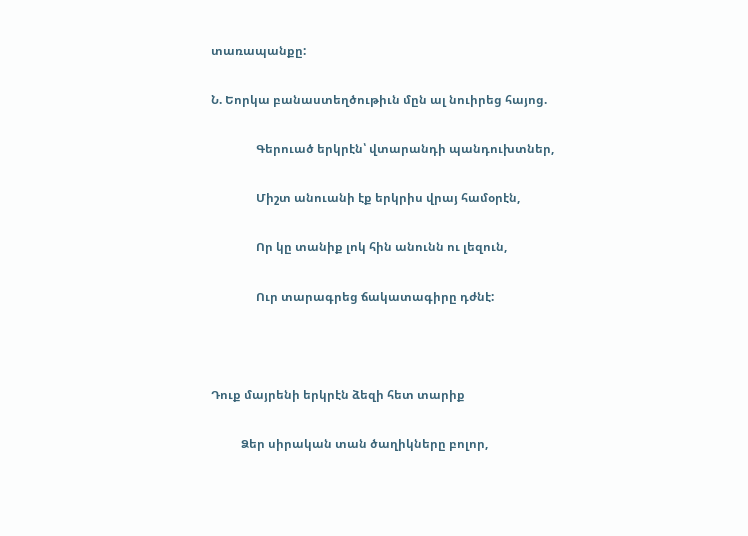տառապանքը:

Ն. Եորկա բանաստեղծութիւն մըն ալ նուիրեց հայոց.

               Գերուած երկրէն՝ վտարանդի պանդուխտներ,

               Միշտ անուանի էք երկրիս վրայ համօրէն,

               Որ կը տանիք լոկ հին անունն ու լեզուն,

               Ուր տարագրեց ճակատագիրը դժնէ:



Դուք մայրենի երկրէն ձեզի հետ տարիք

          Ձեր սիրական տան ծաղիկները բոլոր,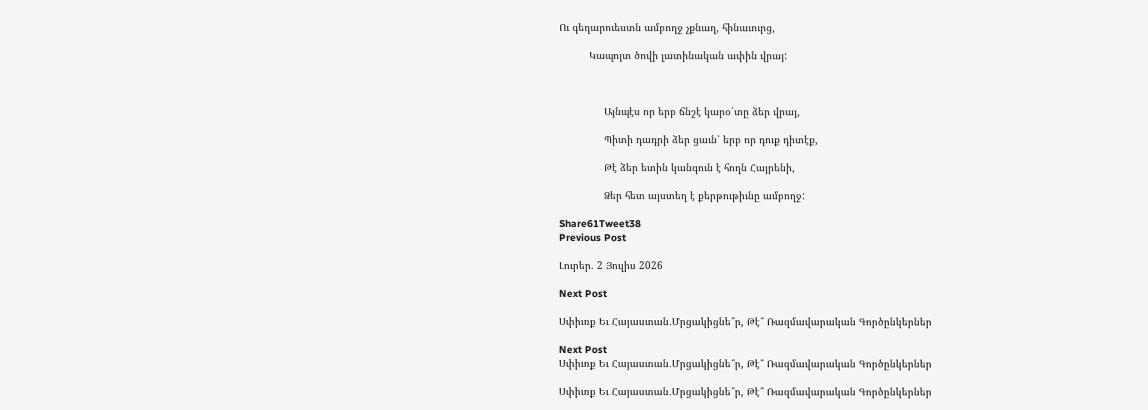Ու գեղարուեստն ամբողջ չքնաղ, հինաւուրց,

          Կապոյտ ծովի լատինական ափին վրայ:



               Այնպէս որ երբ ճնշէ կարօ՛տը ձեր վրայ,

               Պիտի դադրի ձեր ցաւն՝ երբ որ դուք դիտէք,

               Թէ ձեր ետին կանգուն է հողն Հայրենի,

               Ձեր հետ այստեղ է քերթութիւնը ամբողջ:

Share61Tweet38
Previous Post

Լուրեր. 2 Յուլիս 2026

Next Post

Սփիւռք Եւ Հայաստան․Մրցակիցնե՞ր, Թէ՞ Ռազմավարական Գործընկերներ

Next Post
Սփիւռք Եւ Հայաստան․Մրցակիցնե՞ր, Թէ՞ Ռազմավարական Գործընկերներ

Սփիւռք Եւ Հայաստան․Մրցակիցնե՞ր, Թէ՞ Ռազմավարական Գործընկերներ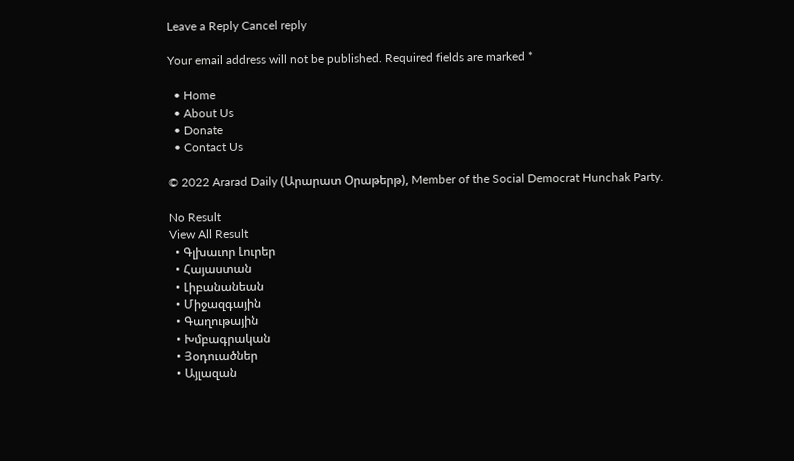Leave a Reply Cancel reply

Your email address will not be published. Required fields are marked *

  • Home
  • About Us
  • Donate
  • Contact Us

© 2022 Ararad Daily (Արարատ Օրաթերթ), Member of the Social Democrat Hunchak Party.

No Result
View All Result
  • Գլխաւոր Լուրեր
  • Հայաստան
  • Լիբանանեան
  • Միջազգային
  • Գաղութային
  • Խմբագրական
  • Յօդուածներ
  • Այլազան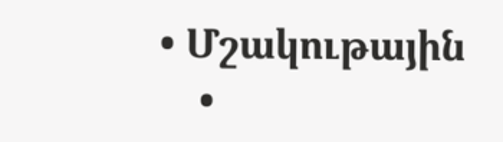• Մշակութային
    •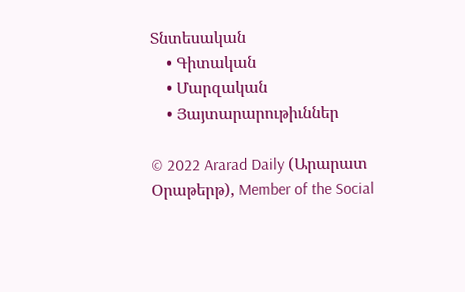Տնտեսական
    • Գիտական
    • Մարզական
    • Յայտարարութիւններ

© 2022 Ararad Daily (Արարատ Օրաթերթ), Member of the Social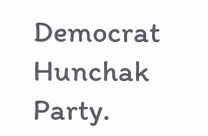Democrat Hunchak Party.